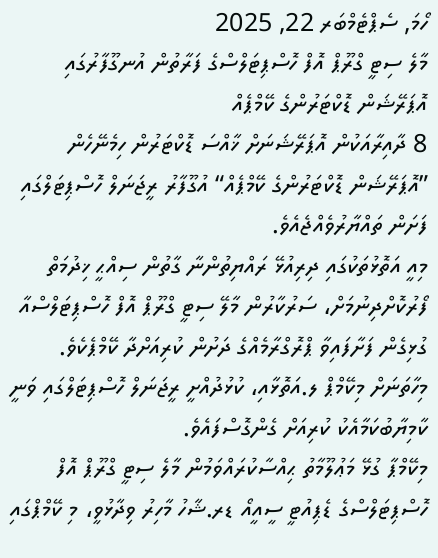ހޯމަ, ސެޕްޓެމްބަރ 22, 2025
މާލެ ސިޓީ ގްރޫޕް އޮފް ހޮސްޕިޓަލްސްގެ ފަރާތުން އުނގޫފާރުގައި އޮޕަރޭޝަން ޑޮކްޓަރުންގެ ކޭމްޕެއް
8 ދާއިރާއަކުން އޮޕަރޭޝަނަށް ޚާއްސަ ޑޮކްޓަރުން ހިމެނޭހެން ”އޮޕަރޭޝަން ޑޮކްޓަރުންގެ ކޭމްޕެއް“ އުގޫފާރު ރީޖަނަލް ހޮސްޕިޓަލްގައި ފަށަން ތައްޔާރުވެއްޖެއެވެ.
މިއީ އަތޮޅުތަކުގައި ދިރިއުޅޭ ރައްޔިތުންނާ ގާތުން ސިއްޙީ ޚިދުމަތް ފޯރުކޮށްދިނުމަށް، ސަރުކާރުން މާލޭ ސިޓީ ގްރޫޕް އޮފް ހޮސްޕިޓަލްސްއާ ގުޅިގެން ފަށާފައިވާ ޕްރޮގްރާމެއްގެ ދަށުން ކުރިއަށްދާ ކޭމްޕެކެވެ. މިހާތަނަށް މިކޭމްޕް ލ.އަތޮޅާއި، ކުޅުދުއްށީ ރީޖަނަލް ހޮސްޕިޓަލްގައި ވަނީ ކާމިޔާބުކަމާއެކު ކުރިއަށް ގެންގޮސްފައެވެ.
މިކޭމްޕާ ގުޅޭ މަޢުލޫމާތު ޙިއްސާކުރައްވަމުން މާލެ ސިޓީ ގްރޫޕް އޮފް ހޮސްޕިޓަލްސްގެ ޑެޕިއުޓީ ސީއީއޯ ޑރ.ޝާހު މާހިރު ވިދާޅުވީ، މި ކޭމްޕްގައި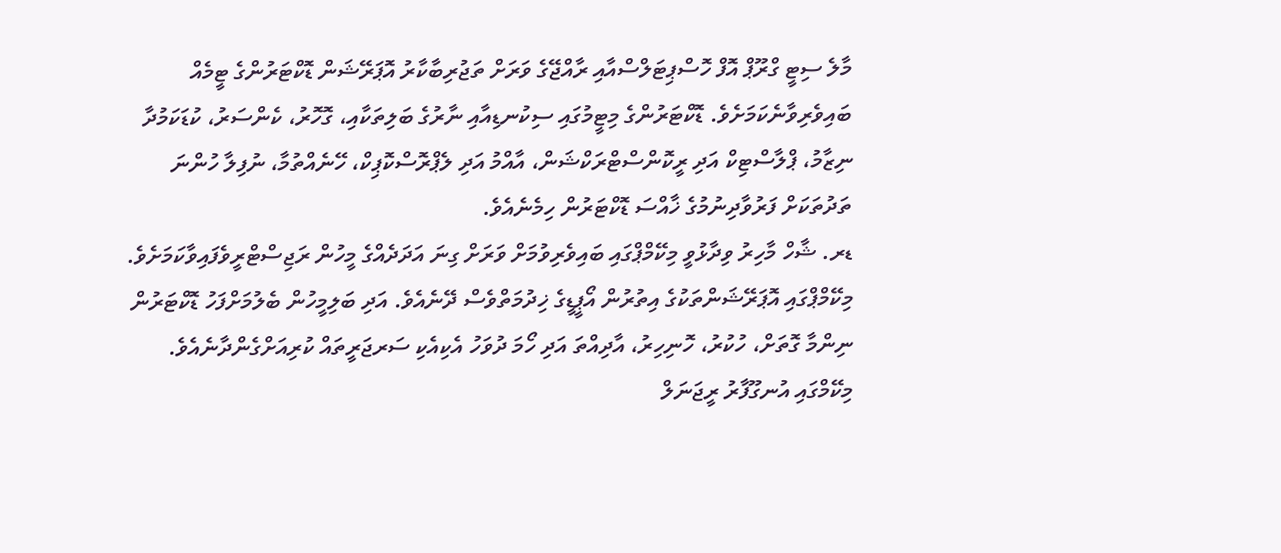މާލެ ސިޓީ ގްރޫޕް އޮފް ހޮސްޕިޓަލްސްއާއި ރާއްޖޭގެ ވަރަށް ތަޖުރިބާކާރު އޮޕަރޭޝަން ޑޮކްޓަރުންގެ ޓީމެއް ބައިވެރިވާނެކަމަށެވެ. ޑޮކްޓަރުންގެ މިޓީމުގައި ސިކުނޑިއާއި ނާރުގެ ބަލިތަކާއި، ގޮހޮރު، ކެންސަރު، ކުޑަކަމުދާ ނިޒާމު، ޕްލާސްޓިކް އަދި ރީކޮންސްޓްރަކްޝަން، އާއްމު އަދި ލެޕްރޮސްކޮޕިކް، ހޭނެއްތުމާ، ނުފިލާ ހުންނަ ތަދުތަކަށް ފަރުވާދިނުމުގެ ޚާއްސަ ޑޮކްޓަރުން ހިމެނެއެވެ.
ޑރ. ޝާހް މާހިރު ވިދާޅުވީ މިކޭމްޕްގައި ބައިވެރިވުމަށް ވަރަށް ގިނަ އަދަދެއްގެ މީހުން ރަޖިސްޓްރީވެފައިވާކަމަށެވެ. މިކޭމްޕްގައި އޮޕަރޭޝަންތަކުގެ އިތުރުން އޯޕީޑީގެ ޚިދުމަތްވެސް ދޭނެއެވެ. އަދި ބަލިމީހުން ބެލުމަށްފަހު ޑޮކްޓަރުން ނިންމާ ގޮތަށް، ހުކުރު، ހޮނިހިރު، އާދިއްތަ އަދި ހޯމަ ދުވަހު އެކިއެކި ސަރޖަރީތައް ކުރިއަށްގެންދާނެއެވެ. މިކޭމްގައި އުނގޫފާރު ރީޖަނަލް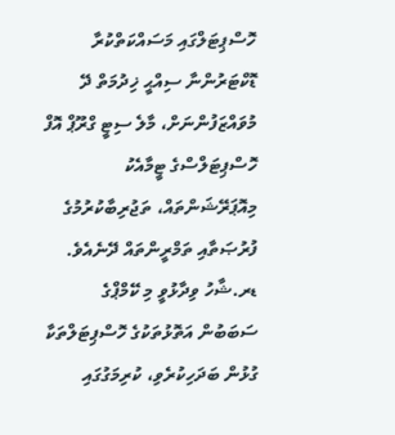ހޮސްޕިޓަލްގައި މަސައްކަތްކުރާ ޑޮކްޓަރުންނާ ސިއްޙީ ޚިދުމަތް ދޭ މުވައްޒަފުންނަށް، މާލެ ސިޓީ ގްރޫޕް އޮފް ހޮސްޕިޓަލްސްގެ ޓީމާއެކު މިއޮޕަރޭޝަންތައް، ތަޖުރިބާކުރުމުގެ ފުރުޞަތާއި ތަމްރީންތައް ދޭނެއެވެ.
ޑރ.ޝާހު ވިދާޅުވީ މި ކޭމްޕްގެ ސަބަބުން އަތޮޅުތަކުގެ ހޮސްޕިޓަލްތަކާ ގުޅުން ބަދަހިކުރެވި، ކުރިމަގުގައި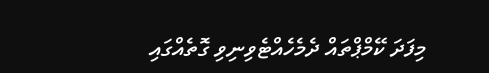މިފަދަ ކޭމްޕްތައް ދެމެހެއްޓެވިނިވި ގޮތެއްގައި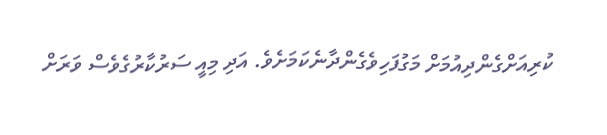ކުރިއަށްގެންދިއުމަށް މަގުފަހިވެގެންދާނެކަމަށެވެ. އަދި މިއީ ސަރުކާރުގެވެސް ވަރަށް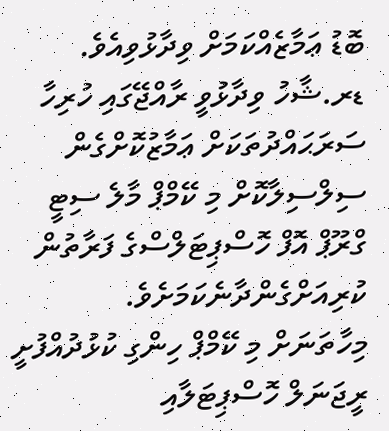ބޮޑު ޢަމާޒެއްކަމަށް ވިދާޅުވިއެވެ. ޑރ.ޝާހު ވިދާޅުވީ ރާއްޖޭގައި ހުރިހާ ސަރަޙައްދުތަކަށް ޢަމާޒުކޮށްގެން ސިލްސިލާކޮށް މި ކޭމްޕް މާލެ ސިޓީ ގްރޫޕް އޮފް ހޮސްޕިޓަލްސްގެ ފަރާތުން ކުރިއަށްގެންދާނެކަމަށެވެ.
މިހާތަނަށް މި ކޭމްޕް ހިންގި ކުޅުދުއްފުށީ ރީޖަނަލް ހޮސްޕިޓަލާއި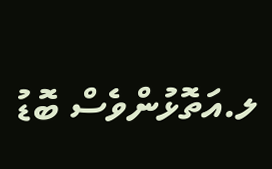ލ.އަތޮޅުންވެސް ބޮޑު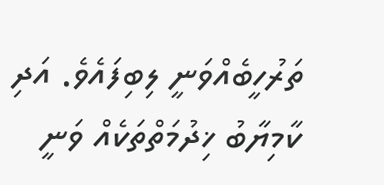ތަރުހީބެއްވަނީ ލިބިފައެވެ. އަދި ކާމިޔާބު ޚިދުމަތްތަކެއް ވަނީ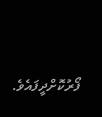ފޯރުކޮށްދީފައެވެ.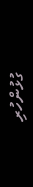ގުޅުންހުރި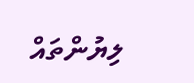ލިޔުންތައް